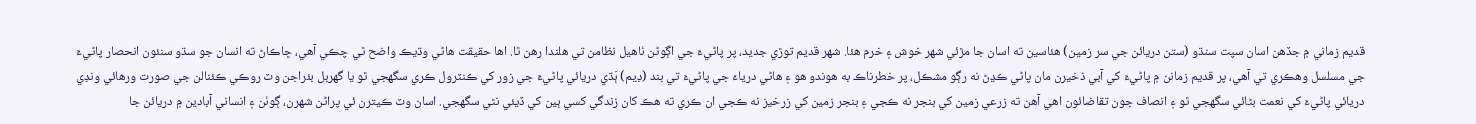قديم زماني ۾ جڏهن اسان سپت سنڌو (ستن دريائن جي سر زمين) هئاسين ته اسان جا مڙئي شهر خوش ۽ خرم هئا. شهر قديم توڙي جديد، پر پاڻيءَ جي اڳوڻن ٺاهيل نظامن تي هلندا رهن ٿا. اها حقيقت هاڻي وڌيڪ واضح ٿي چڪي آهي، ڇاڪاڻ ته انسان جو سڌو سنئون انحصار پاڻيءَ جي مسلسل وهڪري تي آهي، پر قديم زمانن ۾ پاڻيءَ کي آبي ذخيرن مان پاڻي ڪڍڻ نه رڳو مشڪل، پر خطرناڪ به هوندو هو ۽ هاڻي درياءَ جي پاڻيءَ تي بند (ڊيم) ٻَڌي دريائي پاڻيءَ جي زور کي ڪنٽرول ڪري سگهجي ٿو يا گهربل بئراجن وٽ روڪي ڪئنالن جي صورت ورهائي ونڊي دريائي پاڻيءَ کي نعمت بڻائي سگهجي ٿو ۽ انصاف جون تقاضائون اهي آهن ته زرعي زمين کي بنجر نه ڪجي ۽ بنجر زمين کي زرخيز نه ڪجي ان ڪري ته هڪ کان زندگي کسي ٻين کي ڏيئي نٿي سگهجي. اسان وٽ ڪيترن ئي پراڻن شهرن، ڳوٺن ۽ انساني آبادين ۾ دريائن جا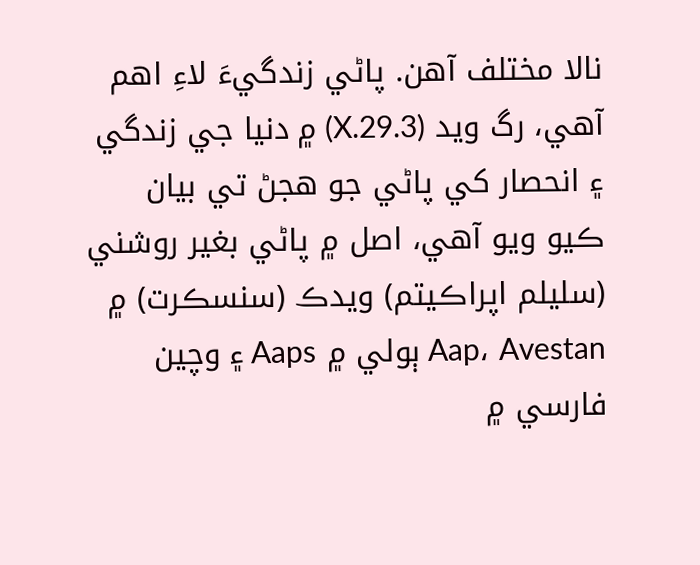نالا مختلف آهن. پاڻي زندگيءَ لاءِ اهم آهي، رگ ويد (X.29.3) ۾ دنيا جي زندگي ۽ انحصار کي پاڻي جو هجڻ تي بيان ڪيو ويو آهي، اصل ۾ پاڻي بغير روشني (سليلم اپراڪيتم) ويدڪ (سنسڪرت) ۾ Aap، Avestan ٻولي ۾ Aaps ۽ وچين فارسي ۾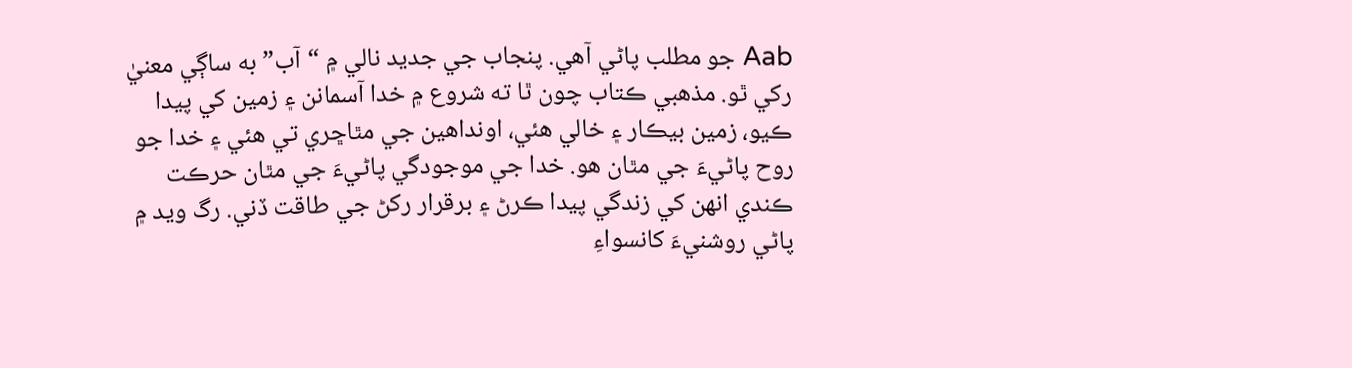Aab جو مطلب پاڻي آهي. پنجاب جي جديد نالي ۾ “آب” به ساڳي معنيٰ رکي ٿو. مذهبي ڪتاب چون ٿا ته شروع ۾ خدا آسمانن ۽ زمين کي پيدا ڪيو، زمين بيڪار ۽ خالي ھئي، اونداھين جي مٿاڇري تي ھئي ۽ خدا جو روح پاڻيءَ جي مٿان ھو. خدا جي موجودگي پاڻيءَ جي مٿان حرڪت ڪندي انهن کي زندگي پيدا ڪرڻ ۽ برقرار رکڻ جي طاقت ڏني. رگ ويد ۾ پاڻي روشنيءَ کانسواءِ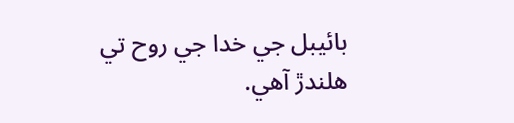بائيبل جي خدا جي روح تي هلندڙ آهي.